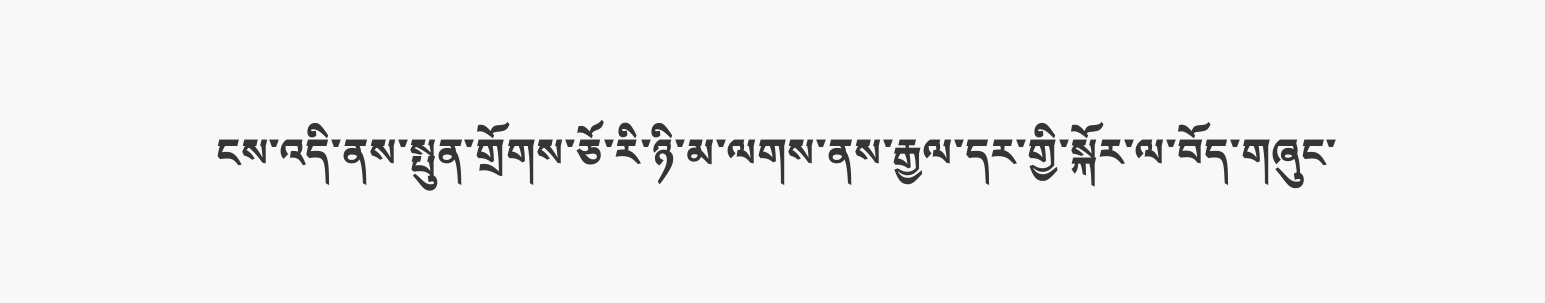ངས་འདི་ནས་སྤུན་གྲོགས་ཅོ་རི་ཉི་མ་ལགས་ནས་རྒྱལ་དར་གྱི་སྐོར་ལ་བོད་གཞུང་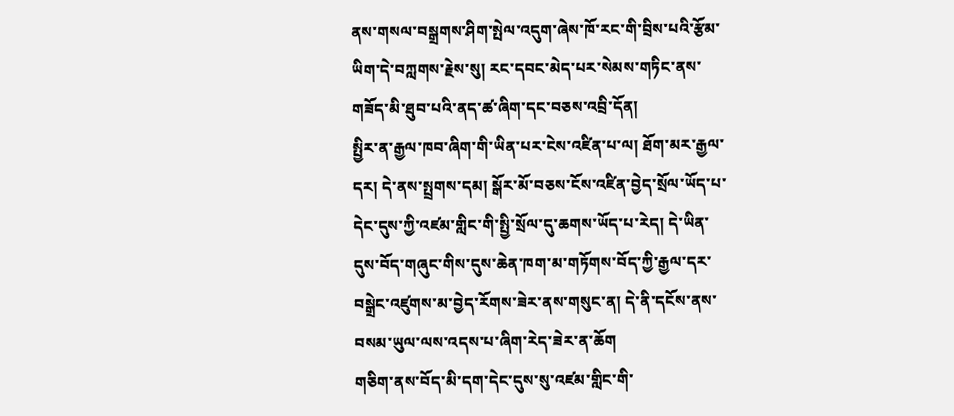ནས་གསལ་བསྒྲགས་ཤིག་སྤེལ་འདུག་ཞེས་ཁོ་རང་གི་བྲིས་པའི་རྩོམ་ཡིག་དེ་བཀླགས་རྗེས་སུ། རང་དབང་མེད་པར་སེམས་གཏིང་ནས་གཟོད་མི་ཐུབ་པའི་ནད་ཚ་ཞིག་དང་བཅས་འབྲི་དོན།
སྤྱིར་ན་རྒྱལ་ཁབ་ཞིག་གི་ཡིན་པར་ངེས་འཛིན་པ་ལ། ཐོག་མར་རྒྱལ་དར། དེ་ནས་སྤྲགས་དམ། སྒོར་མོ་བཅས་ངོས་འཛིན་བྱེད་སྲོལ་ཡོད་པ་དེང་དུས་ཀྱི་འཛམ་གླིང་གི་སྤྱི་སྲོལ་དུ་ཆགས་ཡོད་པ་རེད། དེ་ཡིན་དུས་བོད་གཞུང་གིས་དུས་ཆེན་ཁག་མ་གཏོགས་བོད་ཀྱི་རྒྱལ་དར་བསྒྲེང་འཛུགས་མ་བྱེད་རོགས་ཟེར་ནས་གསུང་ན། དེ་ནི་དངོས་ནས་བསམ་ཡུལ་ལས་འདས་པ་ཞིག་རེད་ཟེར་ན་ཆོག
གཅིག་ནས་བོད་མི་དག་དེང་དུས་སུ་འཛམ་གླིང་གི་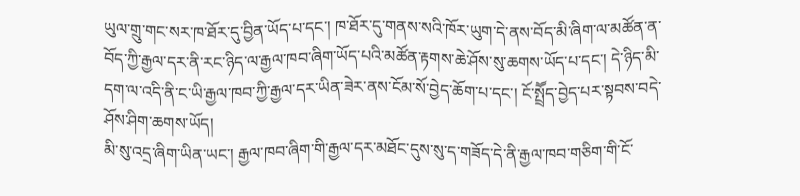ཡུལ་གྲུ་གང་སར་ཁ་ཐོར་དུ་བྱིན་ཡོད་པ་དང་། ཁ་ཐོར་དུ་གནས་སའི་ཁོར་ཡུག་དེ་ནས་བོད་མི་ཞིག་ལ་མཚོན་ན་བོད་ཀྱི་རྒྱལ་དར་ནི་རང་ཉིད་ལ་རྒྱལ་ཁབ་ཞིག་ཡོད་པའི་མཚོན་རྟགས་ཆེ་ཤོས་སུ་ཆགས་ཡོད་པ་དང་། དེ་ཉིད་མི་དག་ལ་འདི་ནི་ང་ཡི་རྒྱལ་ཁབ་ཀྱི་རྒྱལ་དར་ཡིན་ཟེར་ནས་ངོམ་སོ་བྱེད་ཆོག་པ་དང་། ངོ་སྤྲཽད་བྱེད་པར་སྟབས་བདེ་ཤོས་ཤིག་ཆགས་ཡོད།
མི་སུ་འདྲ་ཞིག་ཡིན་ཡང་། རྒྱལ་ཁབ་ཞིག་གི་རྒྱལ་དར་མཐོང་དུས་སུ་ད་གཟོད་དེ་ནི་རྒྱལ་ཁབ་གཅིག་གི་ངོ་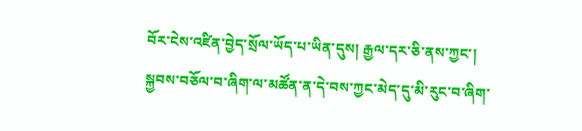བོར་ངེས་འཛིན་བྱེད་སྲོལ་ཡོད་པ་ཡིན་དུས། རྒྱལ་དར་ཅི་ནས་ཀྱང་། སྐྱབས་བཅོལ་བ་ཞིག་ལ་མཚོན་ན་དེ་བས་ཀྱང་མེད་དུ་མི་རུང་བ་ཞིག་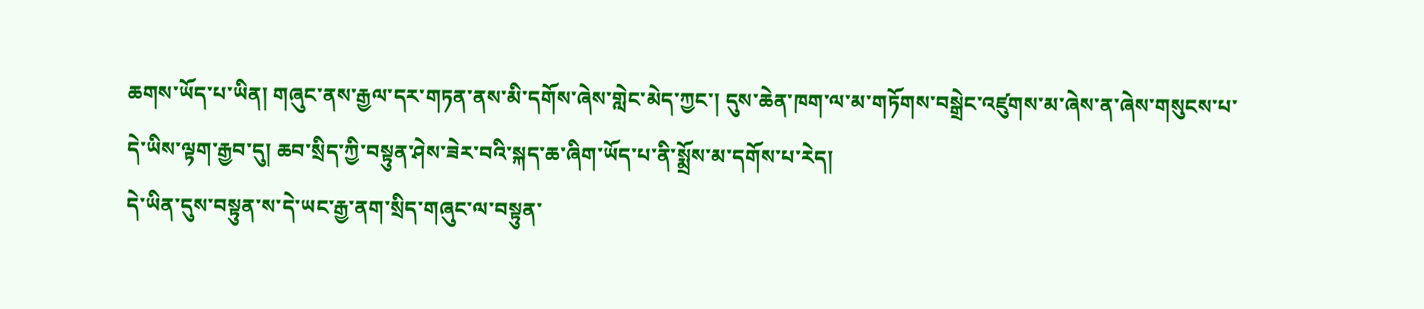ཆགས་ཡོད་པ་ཡིན། གཞུང་ནས་རྒྱལ་དར་གཏན་ནས་མི་དགོས་ཞེས་གླེང་མེད་ཀྱང་། དུས་ཆེན་ཁག་ལ་མ་གཏོགས་བསྒྲེང་འཛུགས་མ་ཞེས་ན་ཞེས་གསུངས་པ་དེ་ཡིས་ལྟག་རྒྱབ་དུ། ཆབ་སྲིད་ཀྱི་བསྟུན་ཤེས་ཟེར་བའི་སྐད་ཆ་ཞིག་ཡོད་པ་ནི་སྨྲོས་མ་དགོས་པ་རེད།
དེ་ཡིན་དུས་བསྟུན་ས་དེ་ཡང་རྒྱ་ནག་སྲིད་གཞུང་ལ་བསྟུན་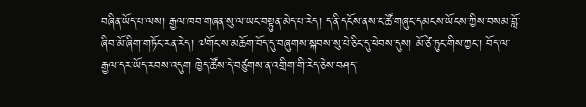བཞིན་ཡོད་པ་ལས། རྒྱལ་ཁབ་གཞན་སུ་ལ་ཡང་བསྟུན་མེད་པ་རེད། ད་ནི་དངོས་ནས་ང་ཚོ་གཞུང་དམངས་ཡོངས་ཀྱིས་བསམ་བློ་ཞིབ་མོ་ཞིག་གཏོང་རན་རེད། ༧གོང་ས་མཆོག་བོད་དུ་བཞུགས་སྐབས་སུ་པེ་ཅིང་དུ་ཕེབས་དུས། མོ་ཙེ་ཏུང་གིས་ཀྱང་། བོད་ལ་རྒྱལ་དར་ཡོད་རབས་འདུག ཁྱེད་ཚོས་དེ་བཙུགས་ན་འགྲིག་གི་རེད་ཅེས་བཤད་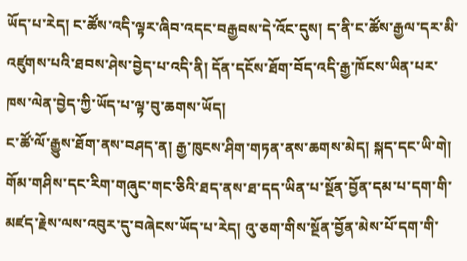ཡོད་པ་རེད། ང་ཚོས་འདི་ལྟར་ཞིབ་འདང་བརྒྱབས་དེ་འོང་དུས། ད་ནི་ང་ཚོས་རྒྱལ་དར་མི་འཛུགས་པའི་ཐབས་ཤེས་བྱེད་པ་འདི་ནི། དོན་དངོས་ཐོག་བོད་འདི་རྒྱ་ཁོངས་ཡིན་པར་ཁས་ལེན་བྱེད་ཀྱི་ཡོད་པ་ལྟ་བུ་ཆགས་ཡོད།
ང་ཚོ་ལོ་རྒྱུས་ཐོག་ནས་བཤད་ན། རྒྱ་ཁུངས་ཤིག་གཏན་ནས་ཆགས་མེད། སྐད་དང་ཡི་གེ། གོམ་གཤིས་དང་རིག་གཞུང་གང་ཅིའི་ཐད་ནས་ཐ་དད་ཡིན་པ་སྔོན་བྱོན་དམ་པ་དག་གི་མཛད་རྗེས་ལས་འབུར་དུ་བཞེངས་ཡོད་པ་རེད། འུ་ཅག་གིས་སྔོན་བྱོན་མེས་པོ་དག་གི་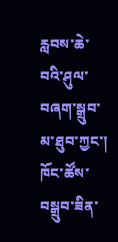རླབས་ཆེ་བའི་ཤུལ་བཞག་སྒྲུབ་མ་ཐུབ་ཀྱང་། ཁོང་ཚོས་བསྒྲུབ་ཟིན་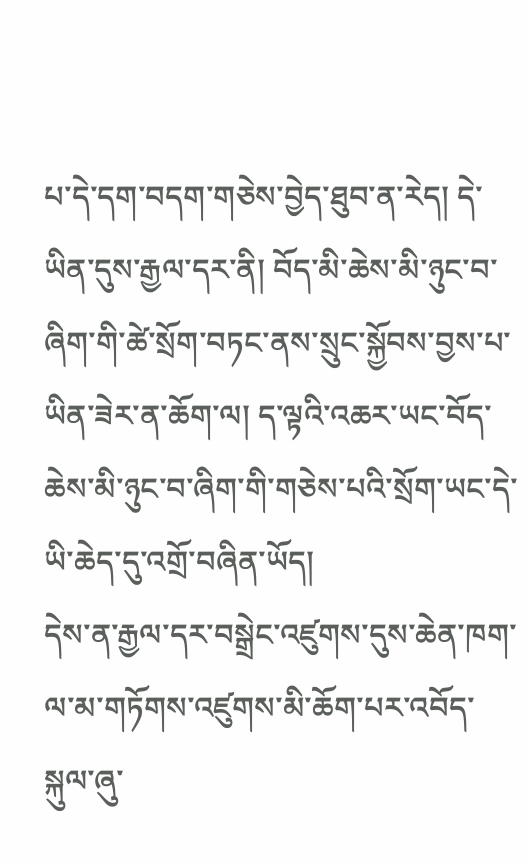པ་དེ་དག་བདག་གཅེས་བྱེད་ཐུབ་ན་རེད། དེ་ཡིན་དུས་རྒྱལ་དར་ནི། བོད་མི་ཆེས་མི་ཉུང་བ་ཞིག་གི་ཚེ་སྲོག་བཏང་ནས་སྲུང་སྐྱོབས་བྱས་པ་ཡིན་ཟེར་ན་ཆོག་ལ། ད་ལྟའི་འཆར་ཡང་བོད་ཆེས་མི་ཉུང་བ་ཞིག་གི་གཅེས་པའི་སྲོག་ཡང་དེ་ཡི་ཆེད་དུ་འགྲོ་བཞིན་ཡོད།
དེས་ན་རྒྱལ་དར་བསྒྲེང་འཛུགས་དུས་ཆེན་ཁག་ལ་མ་གཏོགས་འཛུགས་མི་ཆོག་པར་འབོད་སྐུལ་ཞུ་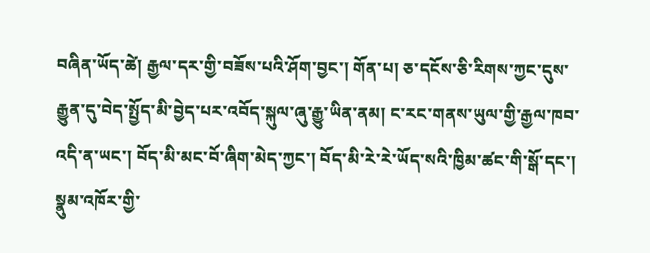བཞིན་ཡོད་ཚེ། རྒྱལ་དར་གྱི་བཟོས་པའི་ཤོག་བྱང་། གོན་པ། ཅ་དངོས་ཅི་རིགས་ཀྱང་དུས་རྒྱུན་དུ་བེད་སྤྱོད་མི་བྱེད་པར་འབོད་སྐུལ་ཞུ་རྒྱུ་ཡིན་ནམ། ང་རང་གནས་ཡུལ་གྱི་རྒྱལ་ཁབ་འདི་ན་ཡང་། བོད་མི་མང་བོ་ཞིག་མེད་ཀྱང་། བོད་མི་རེ་རེ་ཡོད་སའི་ཁྱིམ་ཚང་གི་སྒོ་དང་། སྣུམ་འཁོར་གྱི་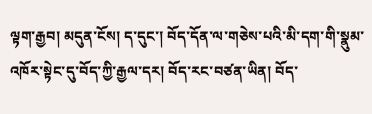ལྟག་རྒྱབ། མདུན་ངོས། ད་དུང་། བོད་དོན་ལ་གཅེས་པའི་མི་དག་གི་སྣུམ་འཁོར་སྟེང་དུ་བོད་ཀྱི་རྒྱལ་དར། བོད་རང་བཙན་ཡིན། བོད་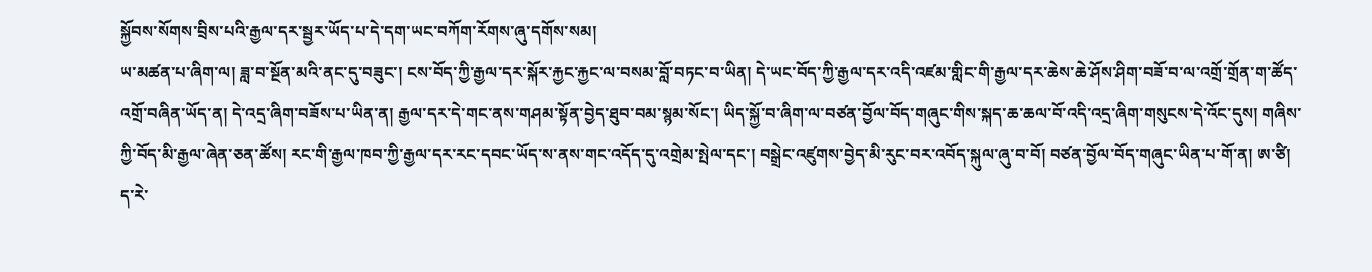སྐྱོབས་སོགས་བྲིས་པའི་རྒྱལ་དར་སྦྱར་ཡོད་པ་དེ་དག་ཡང་བཀོག་རོགས་ཞུ་དགོས་སམ།
ཡ་མཚན་པ་ཞིག་ལ། ཟླ་བ་སྔོན་མའི་ནང་དུ་བཟུང་། ངས་བོད་ཀྱི་རྒྱལ་དར་སྐོར་རྐྱང་རྐྱང་ལ་བསམ་བློ་བཏང་བ་ཡིན། དེ་ཡང་བོད་ཀྱི་རྒྱལ་དར་འདི་འཛམ་གླིང་གི་རྒྱལ་དར་ཆེས་ཆེ་ཤོས་ཤིག་བཟོ་བ་ལ་འགྲོ་གྲོན་ག་ཚོད་འགྲོ་བཞིན་ཡོད་ན། དེ་འདྲ་ཞིག་བཟོས་པ་ཡིན་ན། རྒྱལ་དར་དེ་གང་ནས་གཤམ་སྟོན་བྱེད་ཐུབ་བམ་སྙམ་སོང་། ཡིད་སྐྱོ་བ་ཞིག་ལ་བཙན་བྱོལ་བོད་གཞུང་གིས་སྐད་ཆ་ཆལ་བོ་འདི་འདྲ་ཞིག་གསུངས་དེ་འོང་དུས། གཞིས་ཀྱི་བོད་མི་རྒྱལ་ཞེན་ཅན་ཚོས། རང་གི་རྒྱལ་ཁབ་ཀྱི་རྒྱལ་དར་རང་དབང་ཡོད་ས་ནས་གང་འདོད་དུ་འགྲེམ་སྤེལ་དང་། བསྒྲེང་འཛུགས་བྱེད་མི་རུང་བར་འབོད་སྐུལ་ཞུ་བ་བོ། བཙན་བྱོལ་བོད་གཞུང་ཡིན་པ་གོ་ན། ཨ་ཙི། ད་རེ་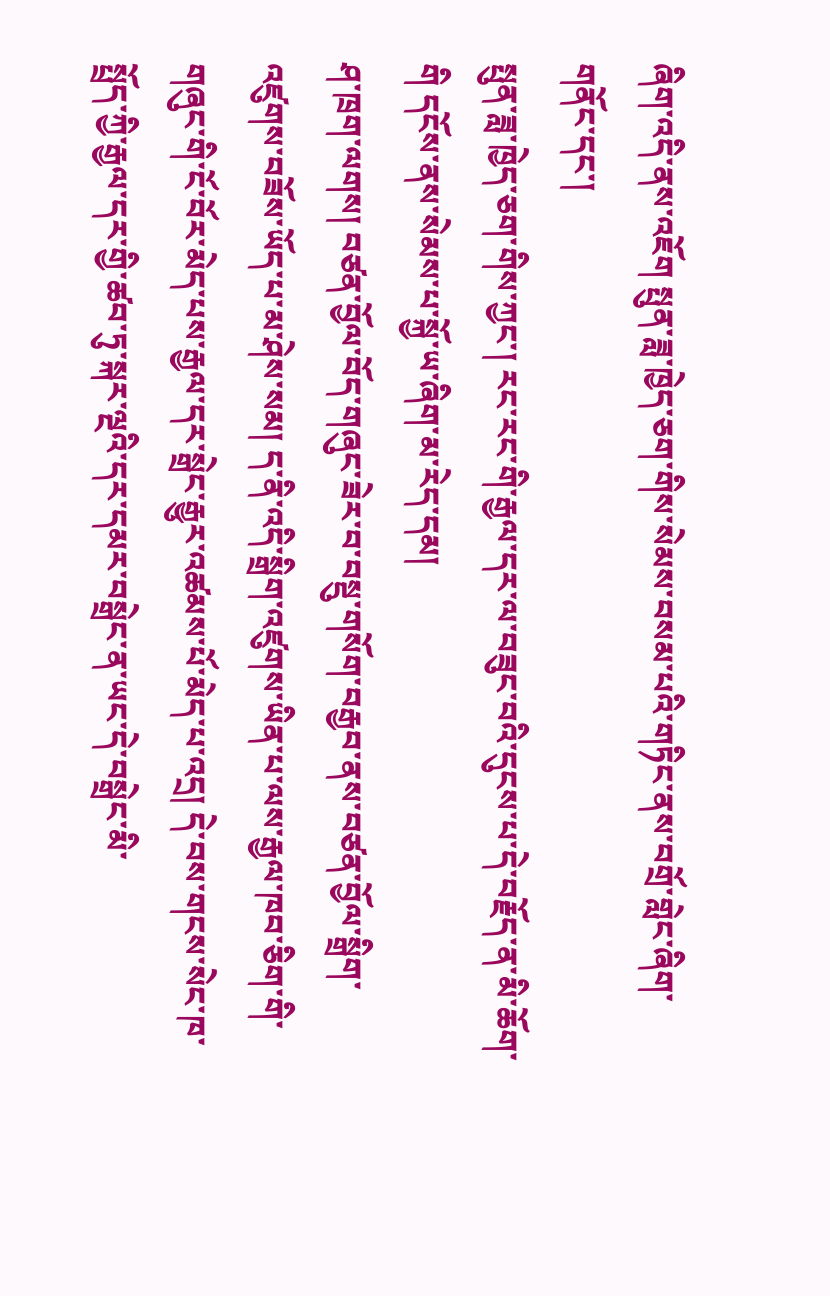ཞིག་འདི་ནས་འཇོག སྤུན་ཟླ་ཁྱེད་ཅག་གིས་སེམས་བསམ་པའི་གཏིང་ནས་བགྲོ་གླེང་ཞིག་གནོང་དང་།
སྤུན་ཟླ་ཁྱེད་ཅག་གིས་ཀྱང་། རང་རང་གི་རྒྱལ་དར་ལ་བཟུང་བའི་དུངས་པ་དེ་བརྗོད་ན་མི་ཆོག་གི དངོས་ནས་སེམས་པ་སྐྱོ་ཡ་ཞིག་མ་རེད་དམ།
ཤ་ཁྲག་ལགས། བཙན་བྱོལ་བོད་གཞུང་ཟེར་བ་བསྡུ་གསོག་བརྒྱབ་ནས་བཙན་བྱོལ་སྒྲིག་འཛུགས་བཟོས་ཡོད་པ་མ་ཤེས་སམ། ད་ནི་འདི་སྒྲིག་འཛུགས་ཡིན་པ་ལས་རྒྱལ་ཁབ་ཅིག་གི་གཞུང་གི་ངོ་བོར་མེད་པས་རྒྱལ་དར་སྒྲེང་རྒྱུར་འཚམས་པོ་མེད་པ་འདྲ། དེ་བས་གངས་སེང་ཁ་སྤྲོད་ཀྱི་རྒྱལ་དར་གྱི་ཚབ་ཏུ་སྐར་ལྔའི་དར་དམར་བསྒྲེང་ན་ཡང་དེ་བསྒྲེང་མི་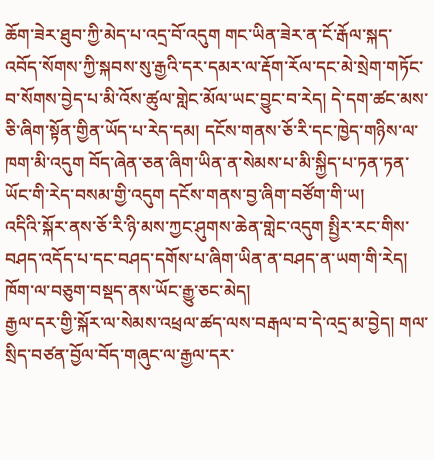ཆོག་ཟེར་ཐུབ་ཀྱི་མེད་པ་འདྲ་བོ་འདུག གང་ཡིན་ཟེར་ན་ངོ་རྒོལ་སྐད་འབོད་སོགས་ཀྱི་སྐབས་སུ་རྒྱའི་དར་དམར་ལ་རྡོག་རོལ་དང་མེ་སྲེག་གཏོང་བ་སོགས་བྱེད་པ་མི་འོས་ཚུལ་གླེང་མོལ་ཡང་བྱུང་བ་རེད། དེ་དག་ཚང་མས་ཅི་ཞིག་སྟོན་གྱིན་ཡོད་པ་རེད་དམ། དངོས་གནས་ཅོ་རི་དང་ཁྱེད་གཉིས་ལ་ཁག་མི་འདུག བོད་ཞེན་ཅན་ཞིག་ཡིན་ན་སེམས་པ་མི་སྐྱིད་པ་ཏན་ཏན་ཡོང་གི་རེད་བསམ་གྱི་འདུག དངོས་གནས་བྱ་ཞིག་བཙོག་གི་ཡ།
འདིའི་སྐོར་ནས་ཅོ་རི་ཉི་མས་ཀྱང་ཤུགས་ཆེན་གླེང་འདུག སྤྱིར་རང་གིས་བཤད་འདོད་པ་དང་བཤད་དགོས་པ་ཞིག་ཡིན་ན་བཤད་ན་ཡག་གི་རེད།
ཁོག་ལ་བཅུག་བསྡད་ནས་ཡོང་རྒྱུ་ཅང་མེད།
རྒྱལ་དར་གྱི་སྐོར་ལ་སེམས་འཕྲལ་ཚད་ལས་བརྒལ་བ་དེ་འདྲ་མ་བྱེད། གལ་སྲིད་བཙན་བྱོལ་བོད་གཞུང་ལ་རྒྱལ་དར་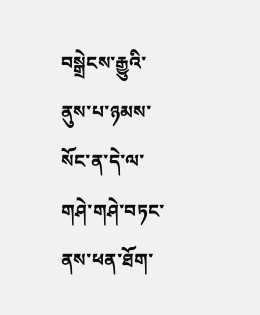བསྒྲེངས་རྒྱུའི་ནུས་པ་ཉམས་སོང་ན་དེ་ལ་གཤེ་གཤེ་བཏང་ནས་ཕན་ཐོག་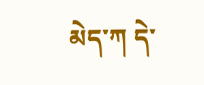མེད་ཀ དེ་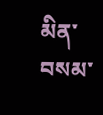མིན་བསམ་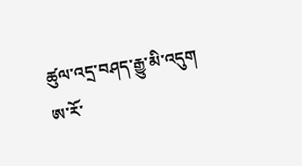ཚུལ་འདྲ་བཤད་རྒྱུ་མི་འདུག
ཨ་རོ་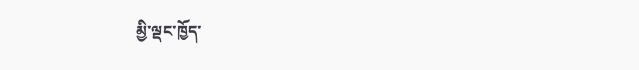མྱི་ལྡང་ཁྱོད་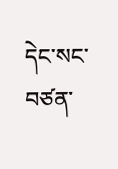དེང་སང་བཙན་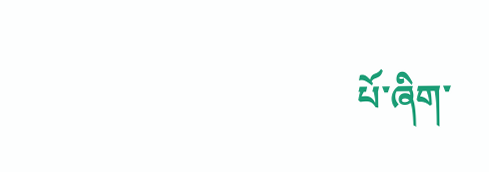པོ་ཞིག་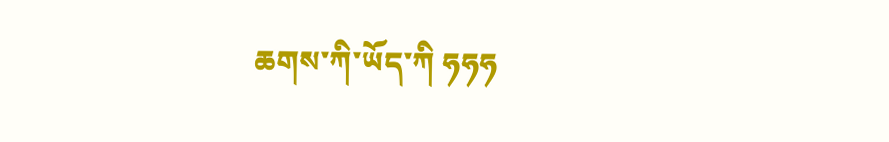ཆགས་ཀི་ཡོད་ཀི ཧཧཧ